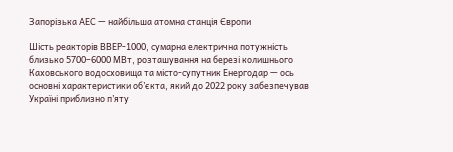Запорізька АЕС — найбільша атомна станція Європи

Шість реакторів ВВЕР-1000, сумарна електрична потужність близько 5700–6000 МВт, розташування на березі колишнього Каховського водосховища та місто-супутник Енергодар — ось основні характеристики об’єкта, який до 2022 року забезпечував Україні приблизно п’яту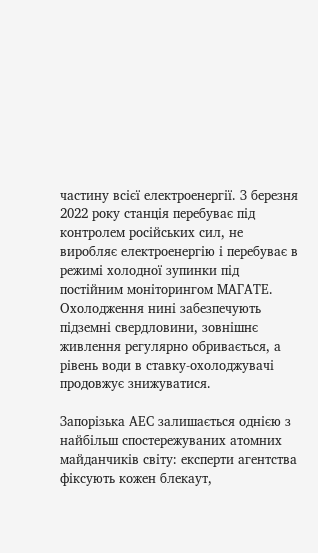частину всієї електроенергії. З березня 2022 року станція перебуває під контролем російських сил, не виробляє електроенергію і перебуває в режимі холодної зупинки під постійним моніторингом МАГАТЕ. Охолодження нині забезпечують підземні свердловини, зовнішнє живлення регулярно обривається, а рівень води в ставку-охолоджувачі продовжує знижуватися.

Запорізька АЕС залишається однією з найбільш спостережуваних атомних майданчиків світу: експерти агентства фіксують кожен блекаут,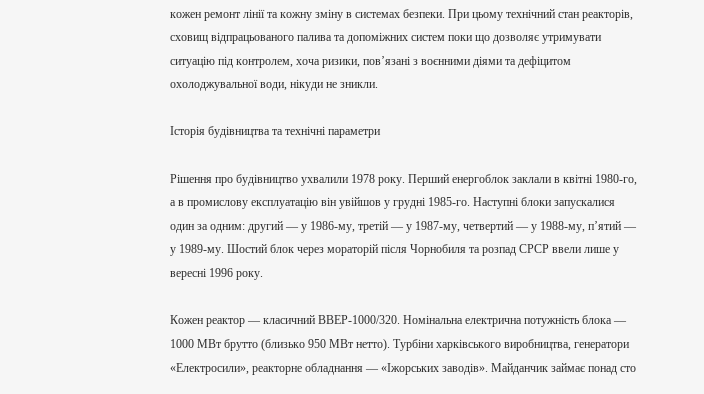кожен ремонт лінії та кожну зміну в системах безпеки. При цьому технічний стан реакторів, сховищ відпрацьованого палива та допоміжних систем поки що дозволяє утримувати ситуацію під контролем, хоча ризики, пов’язані з воєнними діями та дефіцитом охолоджувальної води, нікуди не зникли.

Історія будівництва та технічні параметри

Рішення про будівництво ухвалили 1978 року. Перший енергоблок заклали в квітні 1980-го, а в промислову експлуатацію він увійшов у грудні 1985-го. Наступні блоки запускалися один за одним: другий — у 1986-му, третій — у 1987-му, четвертий — у 1988-му, п’ятий — у 1989-му. Шостий блок через мораторій після Чорнобиля та розпад СРСР ввели лише у вересні 1996 року.

Кожен реактор — класичний ВВЕР-1000/320. Номінальна електрична потужність блока — 1000 МВт брутто (близько 950 МВт нетто). Турбіни харківського виробництва, генератори «Електросили», реакторне обладнання — «Іжорських заводів». Майданчик займає понад сто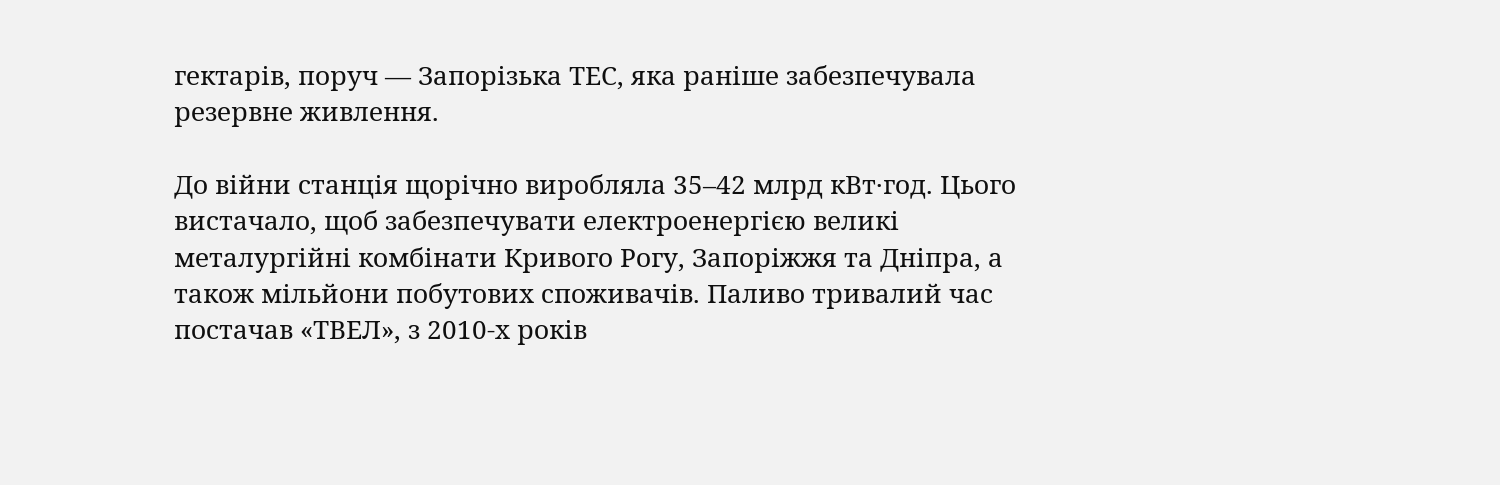гектарів, поруч — Запорізька ТЕС, яка раніше забезпечувала резервне живлення.

До війни станція щорічно виробляла 35–42 млрд кВт·год. Цього вистачало, щоб забезпечувати електроенергією великі металургійні комбінати Кривого Рогу, Запоріжжя та Дніпра, а також мільйони побутових споживачів. Паливо тривалий час постачав «ТВЕЛ», з 2010-х років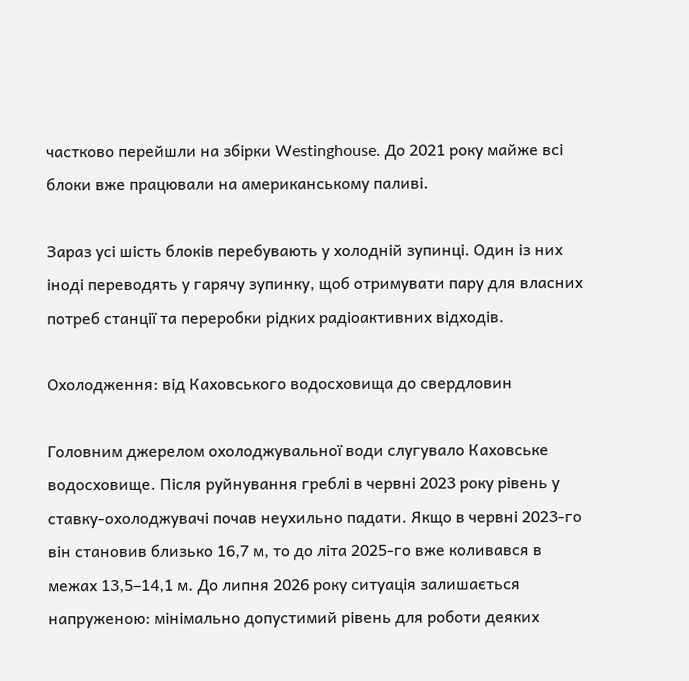частково перейшли на збірки Westinghouse. До 2021 року майже всі блоки вже працювали на американському паливі.

Зараз усі шість блоків перебувають у холодній зупинці. Один із них іноді переводять у гарячу зупинку, щоб отримувати пару для власних потреб станції та переробки рідких радіоактивних відходів.

Охолодження: від Каховського водосховища до свердловин

Головним джерелом охолоджувальної води слугувало Каховське водосховище. Після руйнування греблі в червні 2023 року рівень у ставку-охолоджувачі почав неухильно падати. Якщо в червні 2023-го він становив близько 16,7 м, то до літа 2025-го вже коливався в межах 13,5–14,1 м. До липня 2026 року ситуація залишається напруженою: мінімально допустимий рівень для роботи деяких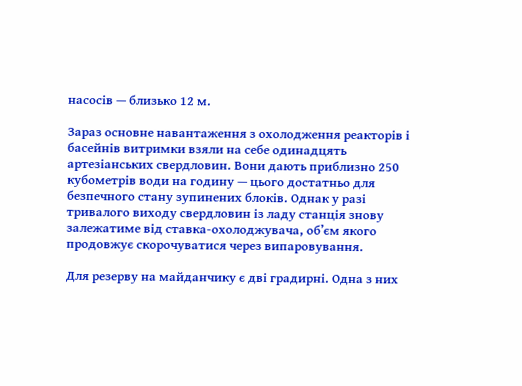насосів — близько 12 м.

Зараз основне навантаження з охолодження реакторів і басейнів витримки взяли на себе одинадцять артезіанських свердловин. Вони дають приблизно 250 кубометрів води на годину — цього достатньо для безпечного стану зупинених блоків. Однак у разі тривалого виходу свердловин із ладу станція знову залежатиме від ставка-охолоджувача, об’єм якого продовжує скорочуватися через випаровування.

Для резерву на майданчику є дві градирні. Одна з них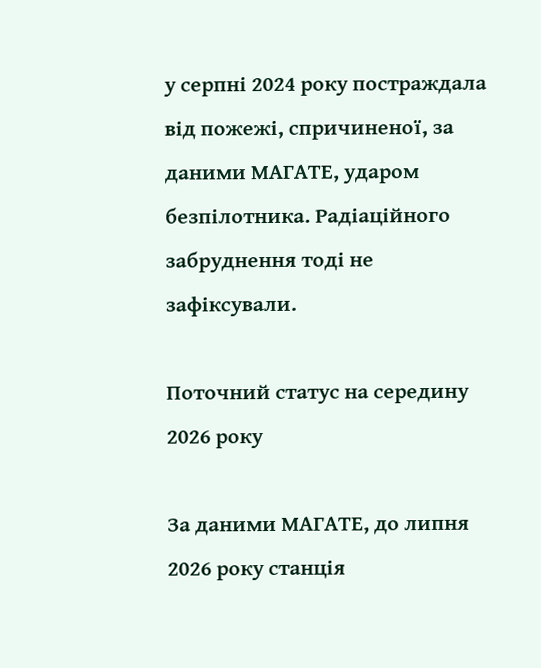у серпні 2024 року постраждала від пожежі, спричиненої, за даними МАГАТЕ, ударом безпілотника. Радіаційного забруднення тоді не зафіксували.

Поточний статус на середину 2026 року

За даними МАГАТЕ, до липня 2026 року станція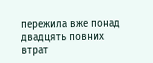пережила вже понад двадцять повних втрат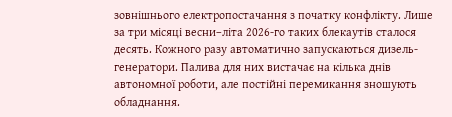зовнішнього електропостачання з початку конфлікту. Лише за три місяці весни–літа 2026-го таких блекаутів сталося десять. Кожного разу автоматично запускаються дизель-генератори. Палива для них вистачає на кілька днів автономної роботи, але постійні перемикання зношують обладнання.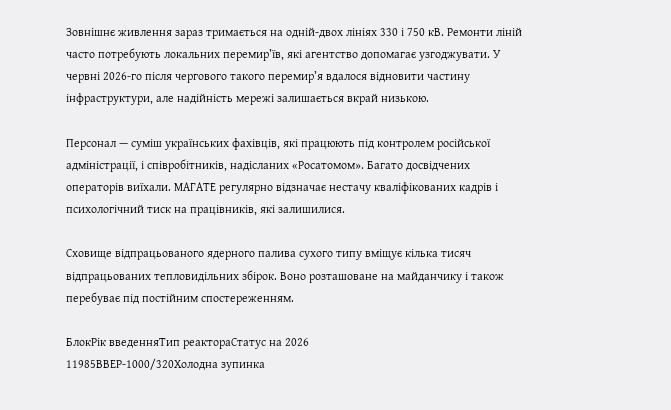Зовнішнє живлення зараз тримається на одній-двох лініях 330 і 750 кВ. Ремонти ліній часто потребують локальних перемир’їв, які агентство допомагає узгоджувати. У червні 2026-го після чергового такого перемир’я вдалося відновити частину інфраструктури, але надійність мережі залишається вкрай низькою.

Персонал — суміш українських фахівців, які працюють під контролем російської адміністрації, і співробітників, надісланих «Росатомом». Багато досвідчених операторів виїхали. МАГАТЕ регулярно відзначає нестачу кваліфікованих кадрів і психологічний тиск на працівників, які залишилися.

Сховище відпрацьованого ядерного палива сухого типу вміщує кілька тисяч відпрацьованих тепловидільних збірок. Воно розташоване на майданчику і також перебуває під постійним спостереженням.

БлокРік введенняТип реактораСтатус на 2026
11985ВВЕР-1000/320Холодна зупинка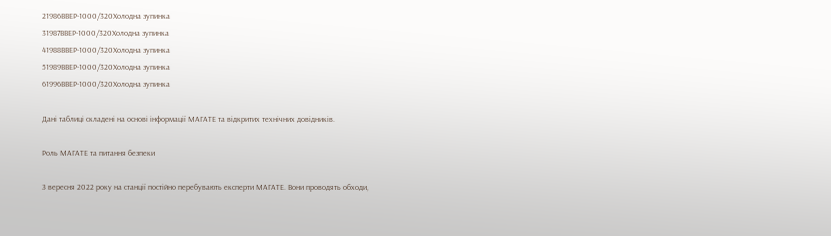21986ВВЕР-1000/320Холодна зупинка
31987ВВЕР-1000/320Холодна зупинка
41988ВВЕР-1000/320Холодна зупинка
51989ВВЕР-1000/320Холодна зупинка
61996ВВЕР-1000/320Холодна зупинка

Дані таблиці складені на основі інформації МАГАТЕ та відкритих технічних довідників.

Роль МАГАТЕ та питання безпеки

З вересня 2022 року на станції постійно перебувають експерти МАГАТЕ. Вони проводять обходи,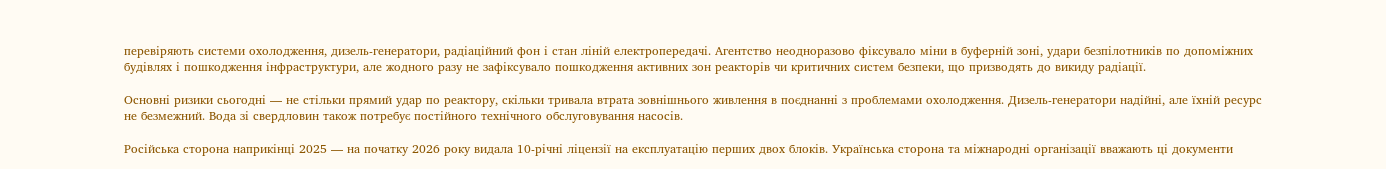перевіряють системи охолодження, дизель-генератори, радіаційний фон і стан ліній електропередачі. Агентство неодноразово фіксувало міни в буферній зоні, удари безпілотників по допоміжних будівлях і пошкодження інфраструктури, але жодного разу не зафіксувало пошкодження активних зон реакторів чи критичних систем безпеки, що призводять до викиду радіації.

Основні ризики сьогодні — не стільки прямий удар по реактору, скільки тривала втрата зовнішнього живлення в поєднанні з проблемами охолодження. Дизель-генератори надійні, але їхній ресурс не безмежний. Вода зі свердловин також потребує постійного технічного обслуговування насосів.

Російська сторона наприкінці 2025 — на початку 2026 року видала 10-річні ліцензії на експлуатацію перших двох блоків. Українська сторона та міжнародні організації вважають ці документи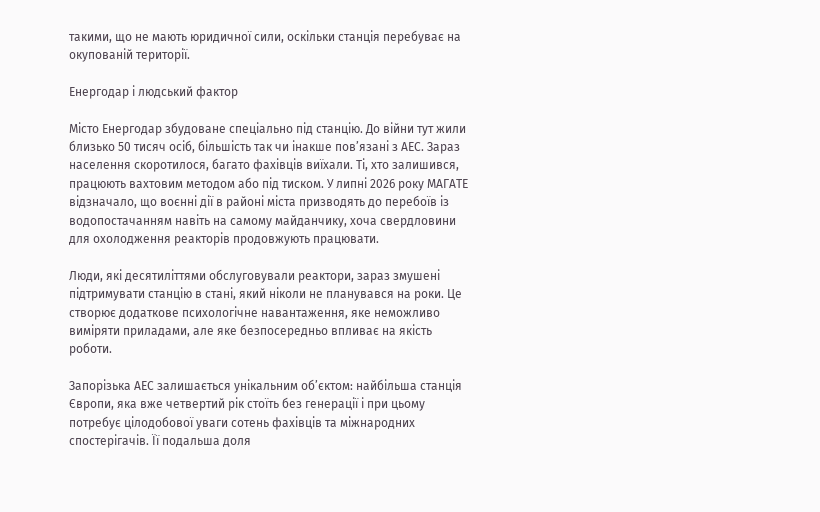такими, що не мають юридичної сили, оскільки станція перебуває на окупованій території.

Енергодар і людський фактор

Місто Енергодар збудоване спеціально під станцію. До війни тут жили близько 50 тисяч осіб, більшість так чи інакше пов’язані з АЕС. Зараз населення скоротилося, багато фахівців виїхали. Ті, хто залишився, працюють вахтовим методом або під тиском. У липні 2026 року МАГАТЕ відзначало, що воєнні дії в районі міста призводять до перебоїв із водопостачанням навіть на самому майданчику, хоча свердловини для охолодження реакторів продовжують працювати.

Люди, які десятиліттями обслуговували реактори, зараз змушені підтримувати станцію в стані, який ніколи не планувався на роки. Це створює додаткове психологічне навантаження, яке неможливо виміряти приладами, але яке безпосередньо впливає на якість роботи.

Запорізька АЕС залишається унікальним об’єктом: найбільша станція Європи, яка вже четвертий рік стоїть без генерації і при цьому потребує цілодобової уваги сотень фахівців та міжнародних спостерігачів. Її подальша доля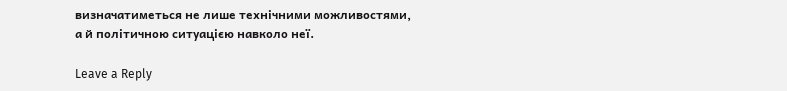визначатиметься не лише технічними можливостями, а й політичною ситуацією навколо неї.

Leave a Reply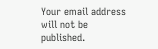Your email address will not be published.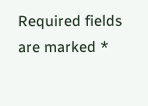Required fields are marked *